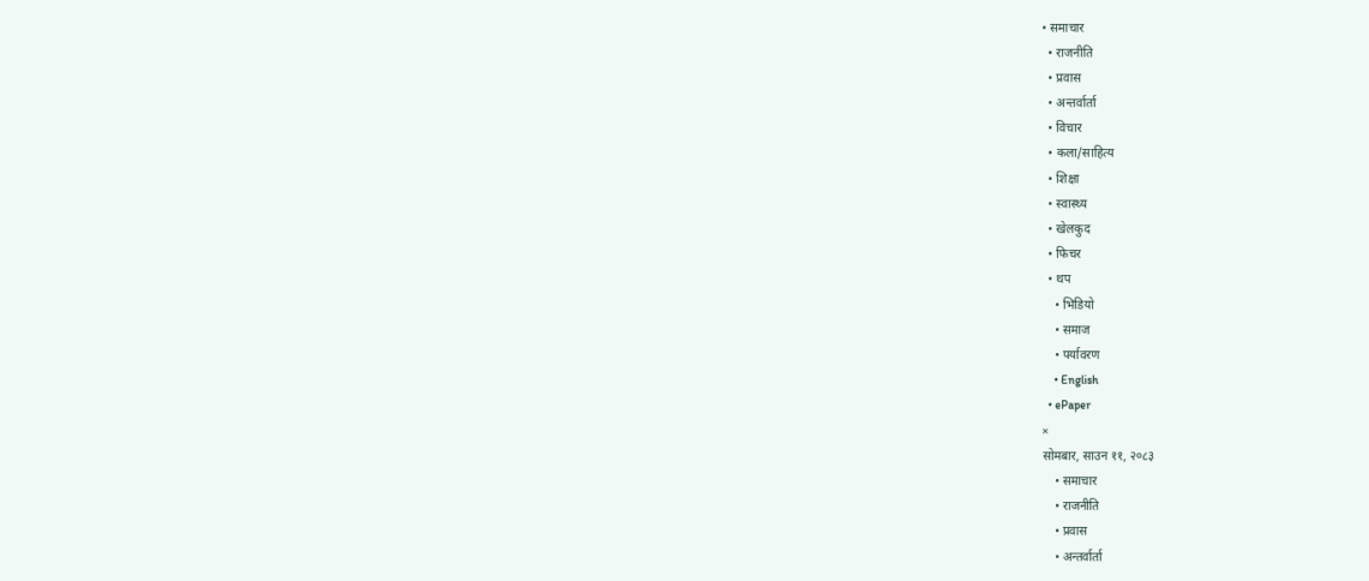• समाचार
  • राजनीति
  • प्रवास
  • अन्तर्वार्ता
  • विचार
  • कला/साहित्य
  • शिक्षा
  • स्वास्थ्य
  • खेलकुद
  • फिचर
  • थप
    • भिडियो
    • समाज
    • पर्यावरण
    • English
  • ePaper
×
सोमबार, साउन ११, २०८३
    • समाचार
    • राजनीति
    • प्रवास
    • अन्तर्वार्ता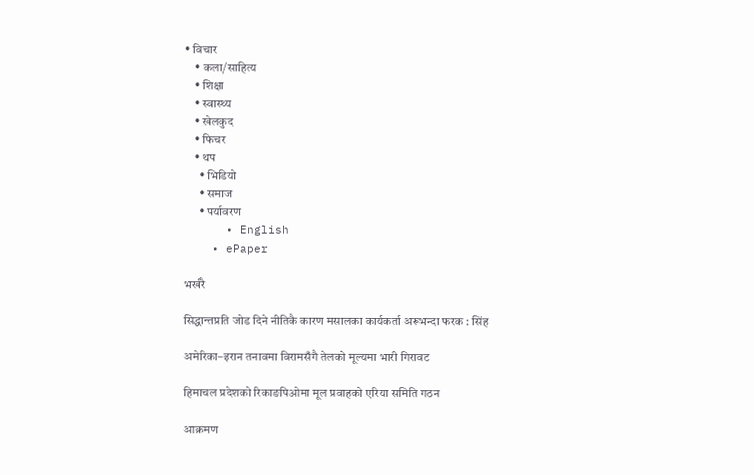• विचार
    • कला/साहित्य
    • शिक्षा
    • स्वास्थ्य
    • खेलकुद
    • फिचर
    • थप
      • भिडियो
      • समाज
      • पर्यावरण
      • English
    • ePaper

भर्खरै

सिद्धान्तप्रति जोड दिने नीतिकै कारण मसालका कार्यकर्ता अरूभन्दा फरक : सिंह

अमेरिका–इरान तनावमा विरामसँगै तेलको मूल्यमा भारी गिरावट

हिमाचल प्रदेशको रिकाङपिओमा मूल प्रवाहको एरिया समिति गठन

आक्रमण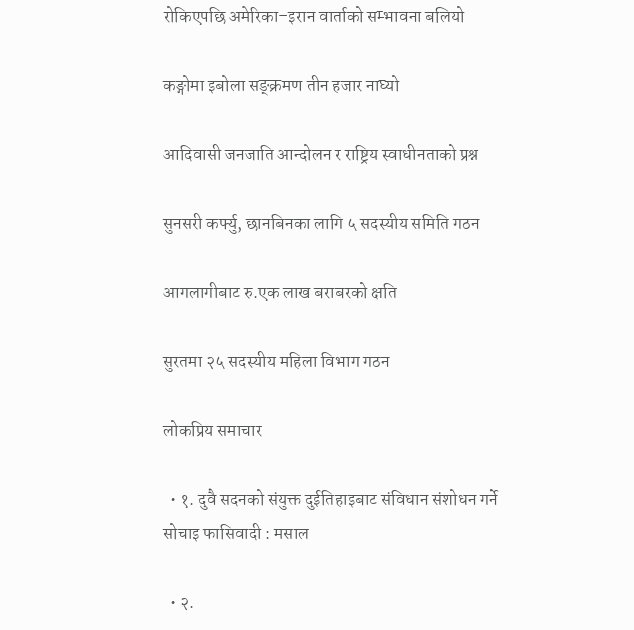रोकिएपछि अमेरिका–इरान वार्ताको सम्भावना बलियो

कङ्गोमा इबोला सङ्क्रमण तीन हजार नाघ्यो

आदिवासी जनजाति आन्दोलन र राष्ट्रिय स्वाधीनताको प्रश्न

सुनसरी कर्फ्यु, छानबिनका लागि ५ सदस्यीय समिति गठन

आगलागीबाट रु.एक लाख बराबरको क्षति

सुरतमा २५ सदस्यीय महिला विभाग गठन

लोकप्रिय समाचार

  • १. दुवै सदनको संयुक्त दुईतिहाइबाट संविधान संशोधन गर्ने सोचाइ फासिवादी : मसाल

  • २.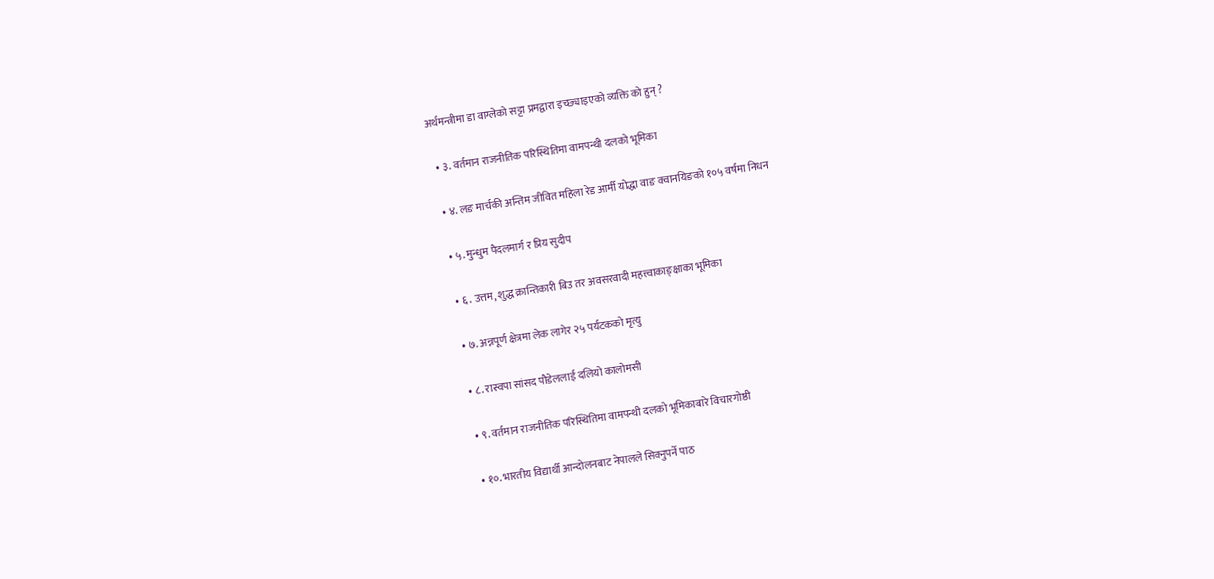अर्थमन्त्रीमा डा वाग्लेको सट्टा प्रमद्वारा इच्छ्याइएको व्यक्ति को हुन् ?

  • ३. वर्तमान राजनीतिक परिस्थितिमा वामपन्थी दलको भूमिका

  • ४. लङ मार्चकी अन्तिम जीवित महिला रेड आर्मी योद्धा वाङ क्वानयिङको १०५ वर्षमा निधन

  • ५. मुन्धुम पैदलमार्ग र प्रिय सुदीप

  • ६. उत्तम, शुद्ध क्रान्तिकारी बिउ तर अवसरवादी महत्त्वाकाङ्क्षाका भूमिका

  • ७. अन्नपूर्ण क्षेत्रमा लेक लागेर २५ पर्यटकको मृत्यु

  • ८. रास्वपा सांसद पौडेललाई दलियो कालोमसी

  • ९. वर्तमान राजनीतिक परिस्थितिमा वामपन्थी दलको भूमिकाबारे विचारगोष्ठी

  • १०. भारतीय विद्यार्थी आन्दोलनबाट नेपालले सिक्नुपर्ने पाठ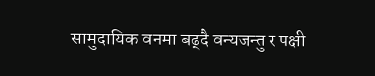सामुदायिक वनमा बढ्दै वन्यजन्तु र पक्षी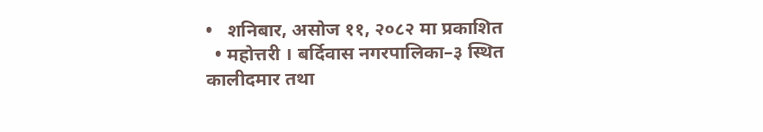•   शनिबार, असोज ११, २०८२ मा प्रकाशित
  • महोत्तरी । बर्दिवास नगरपालिका–३ स्थित कालीदमार तथा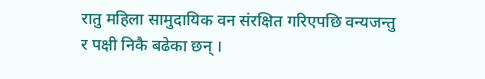रातु महिला सामुदायिक वन संरक्षित गरिएपछि वन्यजन्तु र पक्षी निकै बढेका छन् ।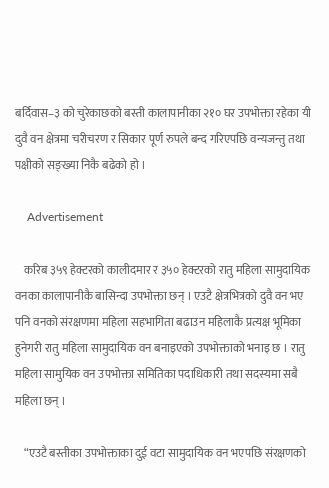बर्दिवास–३ को चुरेकाछको बस्ती कालापानीका २१० घर उपभोक्ता रहेका यी दुवै वन क्षेत्रमा चरीचरण र सिकार पूर्ण रुपले बन्द गरिएपछि वन्यजन्तु तथा पक्षीको सङ्ख्या निकै बढेको हो ।

    Advertisement

    करिब ३५९ हेक्टरको कालीदमार र ३५० हेक्टरको रातु महिला सामुदायिक वनका कालापानीकै बासिन्दा उपभोक्ता छन् । एउटै क्षेत्रभित्रको दुवै वन भए पनि वनको संरक्षणमा महिला सहभागिता बढाउन महिलाकै प्रत्यक्ष भूमिका हुनेगरी रातु महिला सामुदायिक वन बनाइएको उपभोक्ताको भनाइ छ । रातु महिला सामुयिक वन उपभोक्ता समितिका पदाधिकारी तथा सदस्यमा सबै महिला छन् ।

    “एउटै बस्तीका उपभोक्ताका दुई वटा सामुदायिक वन भएपछि संरक्षणको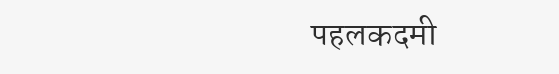पहलकदमी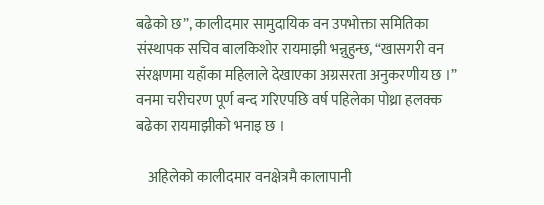बढेको छ”, कालीदमार सामुदायिक वन उपभोक्ता समितिका संस्थापक सचिव बालकिशोर रायमाझी भन्नुहुन्छ, “खासगरी वन संरक्षणमा यहाँका महिलाले देखाएका अग्रसरता अनुकरणीय छ ।” वनमा चरीचरण पूर्ण बन्द गरिएपछि वर्ष पहिलेका पोथ्रा हलक्क बढेका रायमाझीको भनाइ छ ।

    अहिलेको कालीदमार वनक्षेत्रमै कालापानी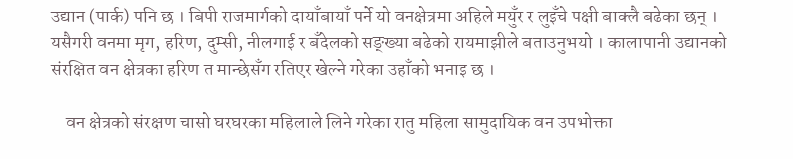उद्यान (पार्क) पनि छ । बिपी राजमार्गको दायाँबायाँ पर्ने यो वनक्षेत्रमा अहिले मयुँर र लुइँचे पक्षी बाक्लै बढेका छन् । यसैगरी वनमा मृग, हरिण, दुम्सी, नीलगाई र बँदेलको सङ्ख्या बढेको रायमाझीले बताउनुभयो । कालापानी उद्यानको संरक्षित वन क्षेत्रका हरिण त मान्छेसँग रतिएर खेल्ने गरेका उहाँको भनाइ छ ।

    वन क्षेत्रको संरक्षण चासो घरघरका महिलाले लिने गरेका रातु महिला सामुदायिक वन उपभोक्ता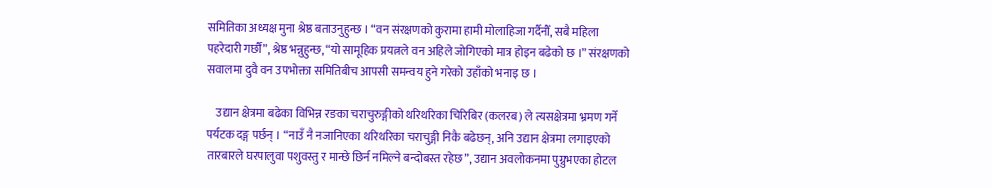समितिका अध्यक्ष मुना श्रेष्ठ बताउनुहुन्छ । “वन संरक्षणको कुरामा हामी मोलाहिजा गर्दैनौँ, सबै महिला पहरेदारी गर्छौं”, श्रेष्ठ भन्नुहुन्छ, “यो सामूहिक प्रयत्नले वन अहिले जोगिएको मात्र होइन बढेको छ ।” संरक्षणको सवालमा दुवै वन उपभोक्ता समितिबीच आपसी समन्वय हुने गरेको उहाँको भनाइ छ ।

    उद्यान क्षेत्रमा बढेका विभिन्न रङका चराचुरुङ्गीको थरिथरिका चिरिबिर (कलरब) ले त्यसक्षेत्रमा भ्रमण गर्ने पर्यटक दङ्ग पर्छन् । “नाउँ नै नजानिएका थरिथरिका चराचुङ्गी निकै बढेछन्, अनि उद्यान क्षेत्रमा लगाइएको तारबारले घरपालुवा पशुवस्तु र मान्छे छिर्न नमिल्ने बन्दोबस्त रहेछ”, उद्यान अवलोकनमा पुग्नुभएका होटल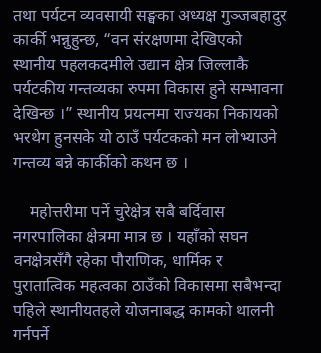तथा पर्यटन व्यवसायी सङ्घका अध्यक्ष गुञ्जबहादुर कार्की भन्नुहुन्छ, “वन संरक्षणमा देखिएको स्थानीय पहलकदमीले उद्यान क्षेत्र जिल्लाकै पर्यटकीय गन्तव्यका रुपमा विकास हुने सम्भावना देखिन्छ ।” स्थानीय प्रयत्नमा राज्यका निकायको भरथेग हुनसके यो ठाउँ पर्यटकको मन लोभ्याउने गन्तव्य बन्ने कार्कीको कथन छ ।

    महोत्तरीमा पर्ने चुरेक्षेत्र सबै बर्दिवास नगरपालिका क्षेत्रमा मात्र छ । यहाँको सघन वनक्षेत्रसँगै रहेका पौराणिक, धार्मिक र पुरातात्विक महत्वका ठाउँको विकासमा सबैभन्दा पहिले स्थानीयतहले योजनाबद्ध कामको थालनी गर्नपर्ने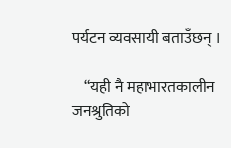पर्यटन व्यवसायी बताउँछन् ।

    “यही नै महाभारतकालीन जनश्रुतिको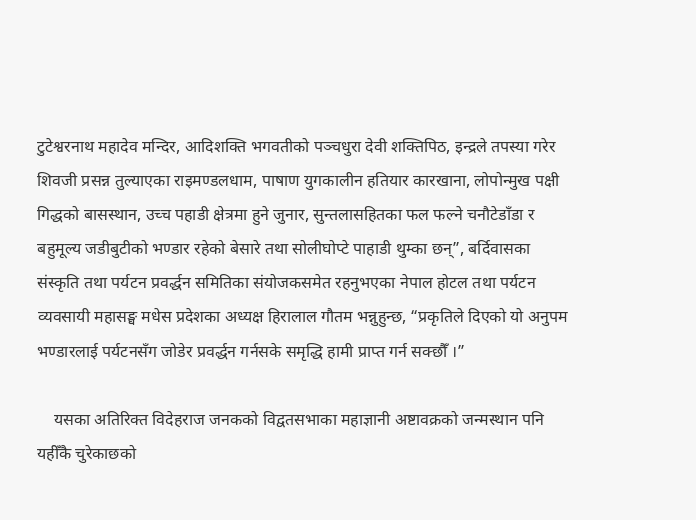टुटेश्वरनाथ महादेव मन्दिर, आदिशक्ति भगवतीको पञ्चधुरा देवी शक्तिपिठ, इन्द्रले तपस्या गरेर शिवजी प्रसन्न तुल्याएका राइमण्डलधाम, पाषाण युगकालीन हतियार कारखाना, लोपोन्मुख पक्षी गिद्धको बासस्थान, उच्च पहाडी क्षेत्रमा हुने जुनार, सुन्तलासहितका फल फल्ने चनौटेडाँडा र बहुमूल्य जडीबुटीको भण्डार रहेको बेसारे तथा सोलीघोप्टे पाहाडी थुम्का छन्”, बर्दिवासका संस्कृति तथा पर्यटन प्रवर्द्धन समितिका संयोजकसमेत रहनुभएका नेपाल होटल तथा पर्यटन व्यवसायी महासङ्घ मधेस प्रदेशका अध्यक्ष हिरालाल गौतम भन्नुहुन्छ, “प्रकृतिले दिएको यो अनुपम भण्डारलाई पर्यटनसँग जोडेर प्रवर्द्धन गर्नसके समृद्धि हामी प्राप्त गर्न सक्छौँ ।”

    यसका अतिरिक्त विदेहराज जनकको विद्वतसभाका महाज्ञानी अष्टावक्रको जन्मस्थान पनि यहीँकै चुरेकाछको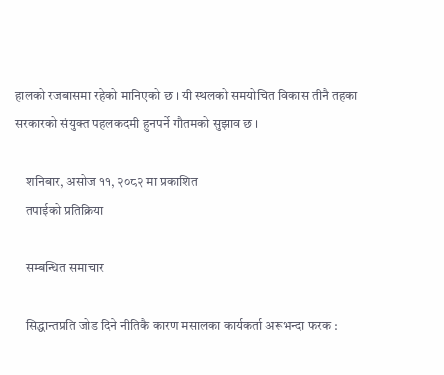हालको रजबासमा रहेको मानिएको छ । यी स्थलको समयोचित विकास तीनै तहका सरकारको संयुक्त पहलकदमी हुनपर्ने गौतमको सुझाव छ ।

    शनिबार, असोज ११, २०८२ मा प्रकाशित
    तपाईको प्रतिक्रिया

    सम्बन्धित समाचार

    सिद्धान्तप्रति जोड दिने नीतिकै कारण मसालका कार्यकर्ता अरूभन्दा फरक :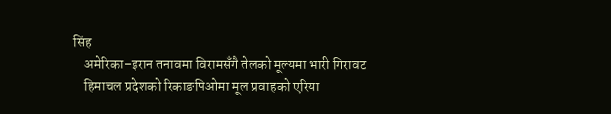सिंह
    अमेरिका–इरान तनावमा विरामसँगै तेलको मूल्यमा भारी गिरावट
    हिमाचल प्रदेशको रिकाङपिओमा मूल प्रवाहको एरिया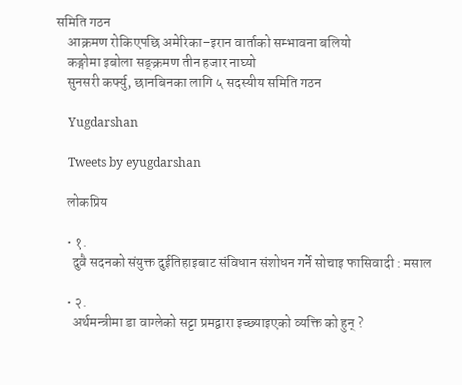समिति गठन
    आक्रमण रोकिएपछि अमेरिका–इरान वार्ताको सम्भावना बलियो
    कङ्गोमा इबोला सङ्क्रमण तीन हजार नाघ्यो
    सुनसरी कर्फ्यु, छानबिनका लागि ५ सदस्यीय समिति गठन

    Yugdarshan

    Tweets by eyugdarshan

    लोकप्रिय

    • १.
      दुवै सदनको संयुक्त दुईतिहाइबाट संविधान संशोधन गर्ने सोचाइ फासिवादी : मसाल

    • २.
      अर्थमन्त्रीमा डा वाग्लेको सट्टा प्रमद्वारा इच्छ्याइएको व्यक्ति को हुन् ?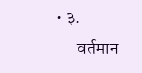• ३.
      वर्तमान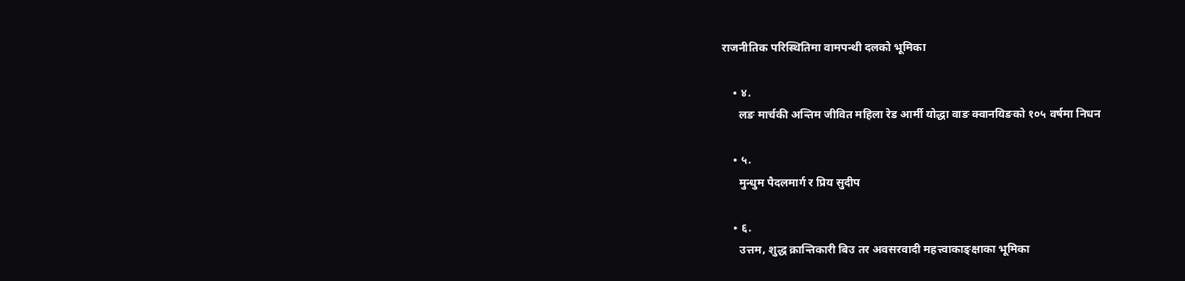राजनीतिक परिस्थितिमा वामपन्थी दलको भूमिका

    • ४.
      लङ मार्चकी अन्तिम जीवित महिला रेड आर्मी योद्धा वाङ क्वानयिङको १०५ वर्षमा निधन

    • ५.
      मुन्धुम पैदलमार्ग र प्रिय सुदीप

    • ६.
      उत्तम, शुद्ध क्रान्तिकारी बिउ तर अवसरवादी महत्त्वाकाङ्क्षाका भूमिका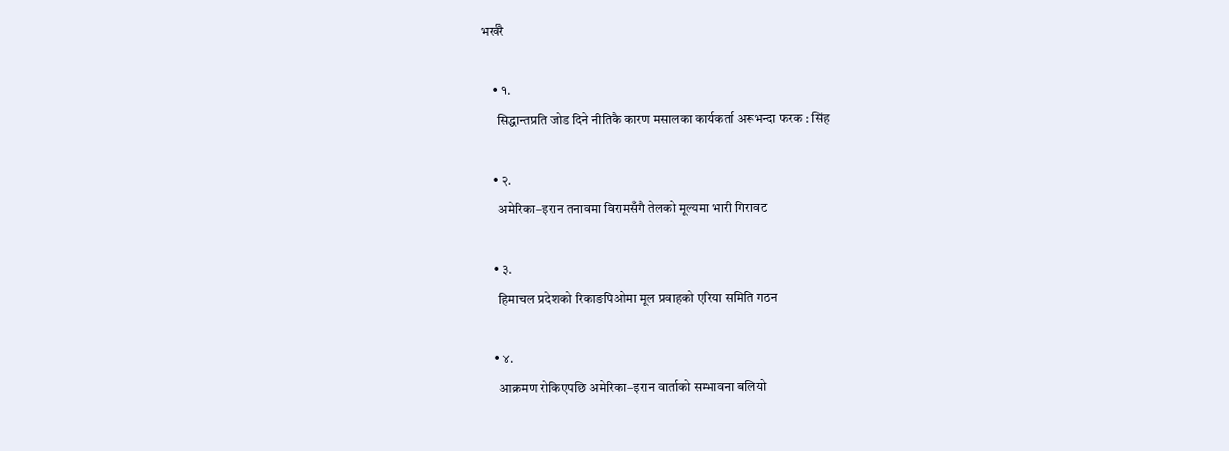भर्खरै

    • १.
      सिद्धान्तप्रति जोड दिने नीतिकै कारण मसालका कार्यकर्ता अरूभन्दा फरक : सिंह

    • २.
      अमेरिका–इरान तनावमा विरामसँगै तेलको मूल्यमा भारी गिरावट

    • ३.
      हिमाचल प्रदेशको रिकाङपिओमा मूल प्रवाहको एरिया समिति गठन

    • ४.
      आक्रमण रोकिएपछि अमेरिका–इरान वार्ताको सम्भावना बलियो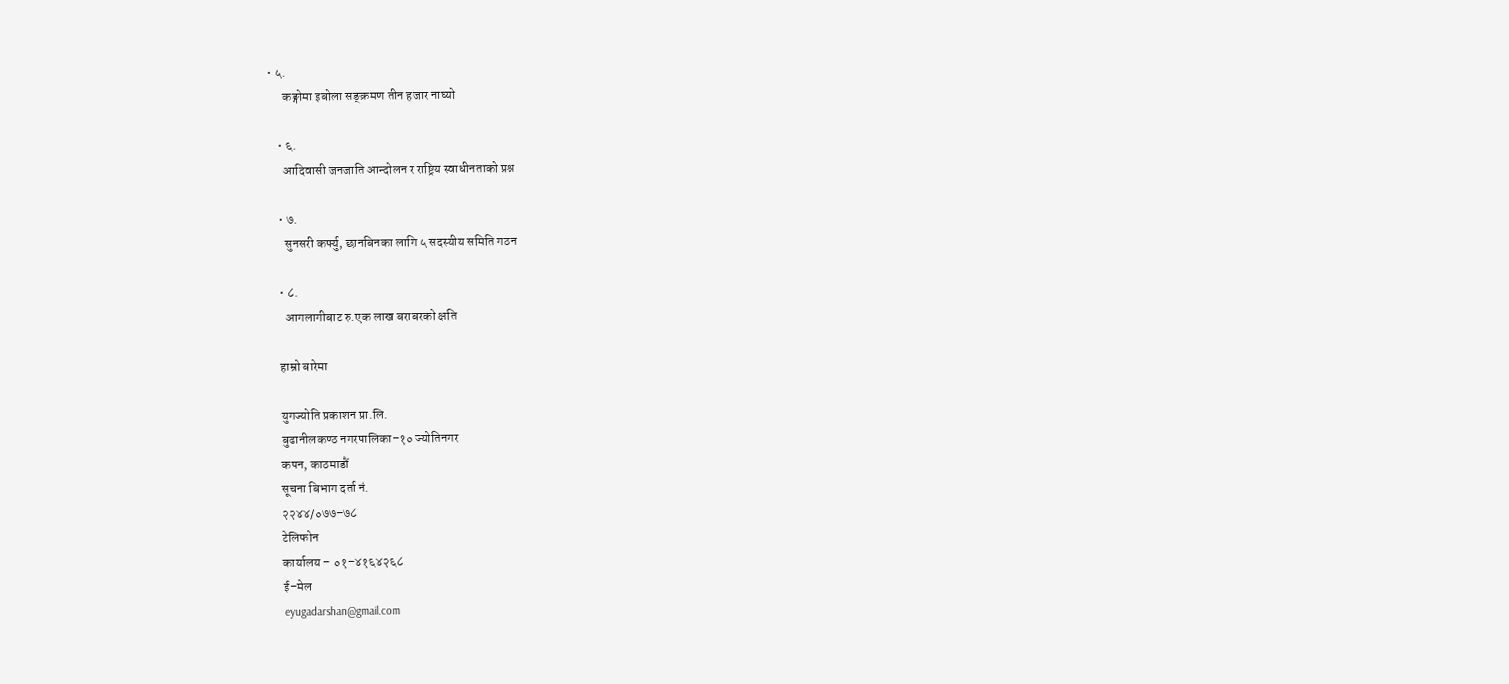• ५.
      कङ्गोमा इबोला सङ्क्रमण तीन हजार नाघ्यो

    • ६.
      आदिवासी जनजाति आन्दोलन र राष्ट्रिय स्वाधीनताको प्रश्न

    • ७.
      सुनसरी कर्फ्यु, छानबिनका लागि ५ सदस्यीय समिति गठन

    • ८.
      आगलागीबाट रु.एक लाख बराबरको क्षति

    हाम्रो बारेमा

    युगज्योति प्रकाशन प्रा.लि.
    बुढानीलकण्ठ नगरपालिका–१० ज्योतिनगर
    कपन, काठमाडौं
    सूचना बिभाग दर्ता नं.
    २२४४/०७७–७८
    टेलिफोन
    कार्यालय – ०१–४१६४२६८
    ई–मेल
    eyugadarshan@gmail.com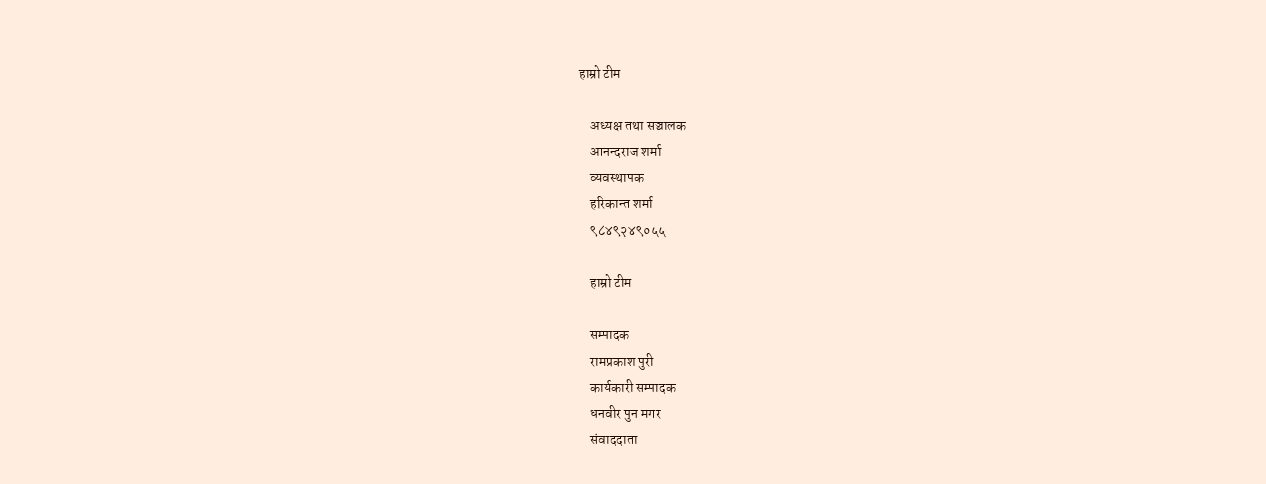हाम्रो टीम

    अध्यक्ष तथा सञ्चालक
    आनन्दराज शर्मा
    व्यवस्थापक
    हरिकान्त शर्मा
    ९८४९२४९०५५

    हाम्रो टीम

    सम्पादक
    रामप्रकाश पुरी
    कार्यकारी सम्पादक
    धनवीर पुन मगर
    संवाददाता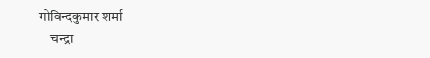गोविन्दकुमार शर्मा
    चन्द्रा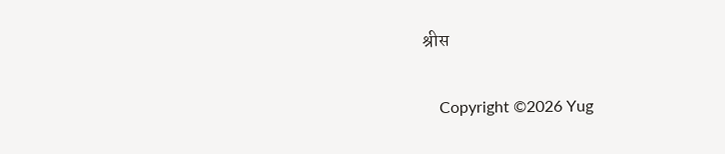श्रीस

    Copyright ©2026 Yug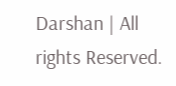Darshan | All rights Reserved.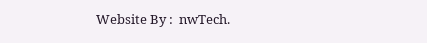Website By :  nwTech.